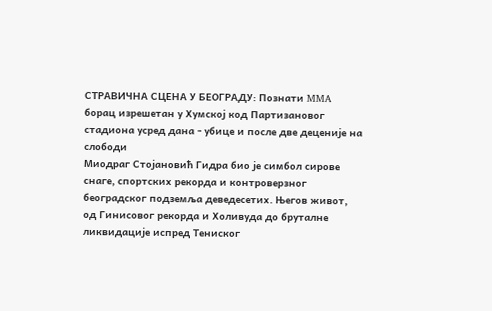СТРАВИЧНА СЦЕНА У БЕОГРАДУ: Познати MMA борац изрешетан у Хумској код Партизановог стадиона усред дана - убице и после две деценије на слободи
Миодраг Стојановић Гидра био је симбол сирове снаге, спортских рекорда и контроверзног београдског подземља деведесетих. Његов живот, од Гинисовог рекорда и Холивуда до бруталне ликвидације испред Тениског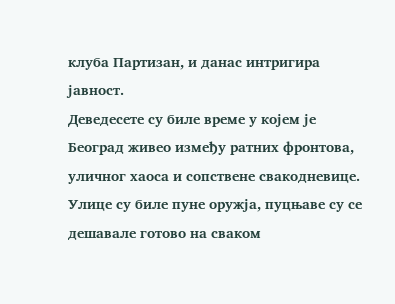клуба Партизан, и данас интригира јавност.
Деведесете су биле време у којем је Београд живео између ратних фронтова, уличног хаоса и сопствене свакодневице. Улице су биле пуне оружја, пуцњаве су се дешавале готово на сваком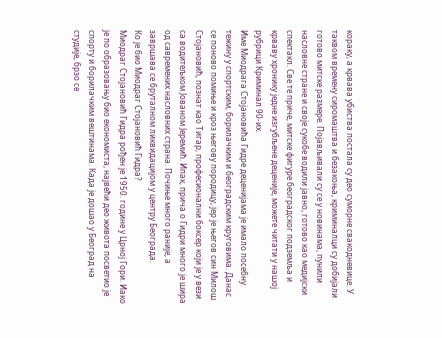кораку, а крвава убиства постала су део суморне свакодневице. У таквом времену сиромаштва и безакоња, криминалци су добијали готово митске размере. Појављивали су се у новинама, пунили насловне стране и своје сукобе водили јавно, готово као медијски спектакл. Све те приче, митске фигуре београдског подземља и крваву хронику једне изгубљене деценије, можете читати у нашој рубрици Криминал 90-их.
Име Миодрага Стојановића Гидре деценијама је имало посебну тежину у спортским, борилачким и београдским круговима. Данас се поново помиње и кроз његову породицу, јер је његов син Милош Стојановић, познат као Тигар, професионални боксер који је у вези са водитељком Јованом Јеремић. Ипак, прича о Гидри много је шира од савремених насловних страна. Почиње много раније, а завршава се бруталном ликвидацијом у центру Београда.
Ко је био Миодраг Стојановић Гидра?
Миодраг Стојановић Гидра рођен је 1950. године у Црној Гори. Иако је по образовању био економиста, највећи део живота посветио је спорту и борилачким вештинама. Када је дошао у Београд на студије, брзо се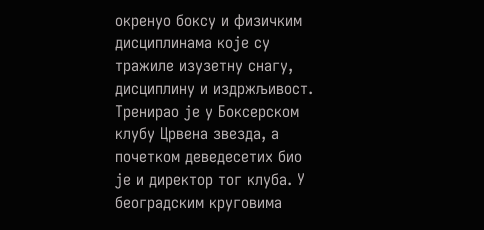окренуо боксу и физичким дисциплинама које су тражиле изузетну снагу, дисциплину и издржљивост.
Тренирао је у Боксерском клубу Црвена звезда, а почетком деведесетих био је и директор тог клуба. У београдским круговима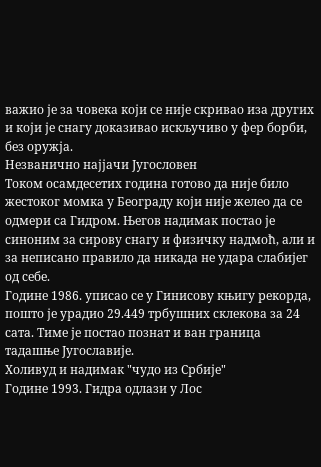важио је за човека који се није скривао иза других и који је снагу доказивао искључиво у фер борби, без оружја.
Незванично најјачи Југословен
Током осамдесетих година готово да није било жестоког момка у Београду који није желео да се одмери са Гидром. Његов надимак постао је синоним за сирову снагу и физичку надмоћ, али и за неписано правило да никада не удара слабијег од себе.
Године 1986. уписао се у Гинисову књигу рекорда, пошто је урадио 29.449 трбушних склекова за 24 сата. Тиме је постао познат и ван граница тадашње Југославије.
Холивуд и надимак "чудо из Србије"
Године 1993. Гидра одлази у Лос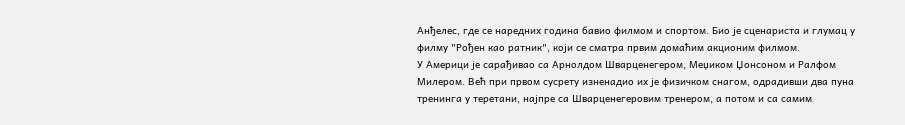Анђелес, где се наредних година бавио филмом и спортом. Био је сценариста и глумац у филму "Рођен као ратник", који се сматра првим домаћим акционим филмом.
У Америци је сарађивао са Арнолдом Шварценегером, Меџиком Џонсоном и Ралфом Милером. Већ при првом сусрету изненадио их је физичком снагом, одрадивши два пуна тренинга у теретани, најпре са Шварценегеровим тренером, а потом и са самим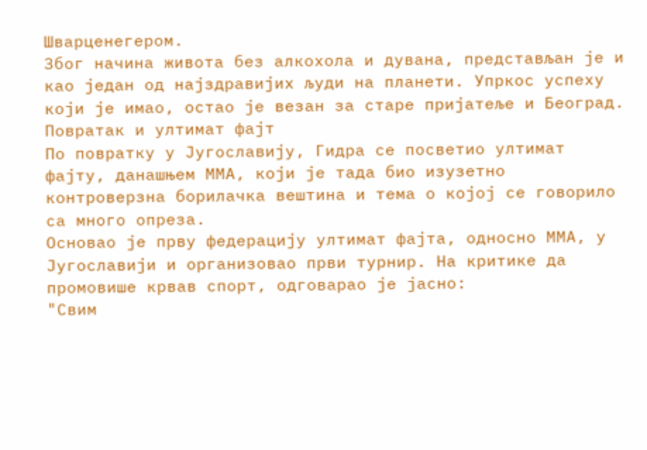Шварценегером.
Због начина живота без алкохола и дувана, представљан је и као један од најздравијих људи на планети. Упркос успеху који је имао, остао је везан за старе пријатеље и Београд.
Повратак и ултимат фајт
По повратку у Југославију, Гидра се посветио ултимат фајту, данашњем MMA, који је тада био изузетно контроверзна борилачка вештина и тема о којој се говорило са много опреза.
Основао је прву федерацију ултимат фајта, односно MMA, у Југославији и организовао први турнир. На критике да промовише крвав спорт, одговарао је јасно:
"Свим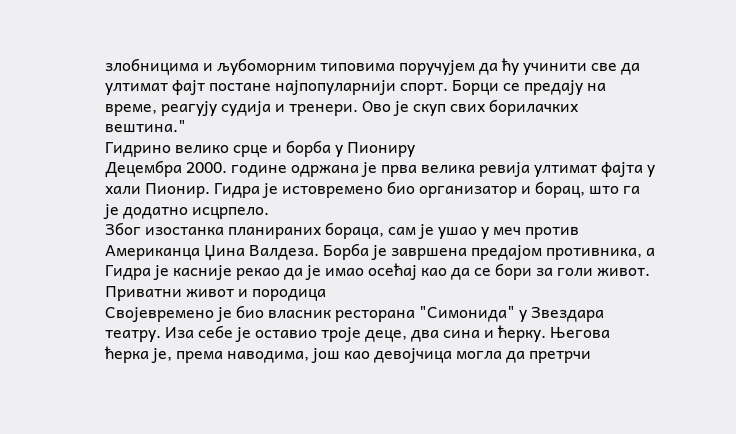злобницима и љубоморним типовима поручујем да ћу учинити све да ултимат фајт постане најпопуларнији спорт. Борци се предају на време, реагују судија и тренери. Ово је скуп свих борилачких вештина."
Гидрино велико срце и борба у Пиониру
Децембра 2000. године одржана је прва велика ревија ултимат фајта у хали Пионир. Гидра је истовремено био организатор и борац, што га је додатно исцрпело.
Због изостанка планираних бораца, сам је ушао у меч против Американца Џина Валдеза. Борба је завршена предајом противника, а Гидра је касније рекао да је имао осећај као да се бори за голи живот.
Приватни живот и породица
Својевремено је био власник ресторана "Симонида" у Звездара театру. Иза себе је оставио троје деце, два сина и ћерку. Његова ћерка је, према наводима, још као девојчица могла да претрчи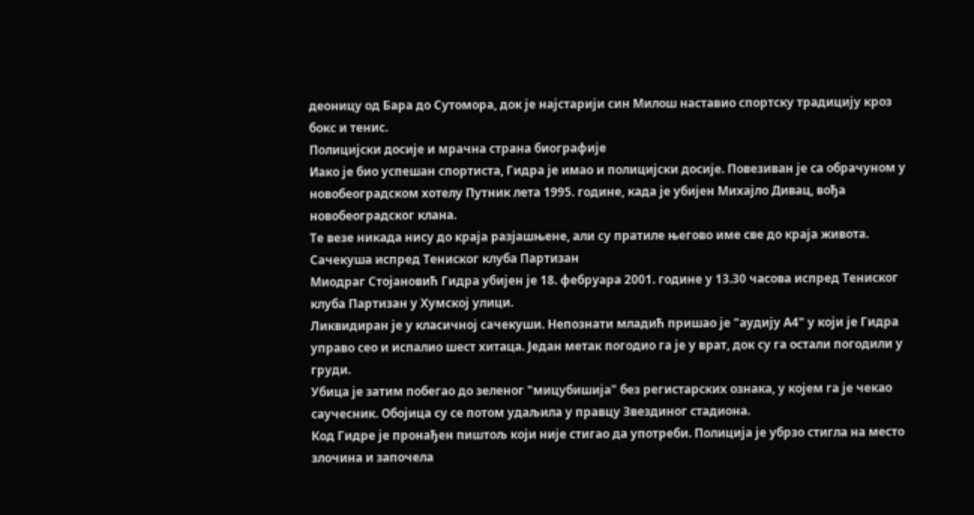деоницу од Бара до Сутомора, док је најстарији син Милош наставио спортску традицију кроз бокс и тенис.
Полицијски досије и мрачна страна биографије
Иако је био успешан спортиста, Гидра је имао и полицијски досије. Повезиван је са обрачуном у новобеоградском хотелу Путник лета 1995. године, када је убијен Михајло Дивац, вођа новобеоградског клана.
Те везе никада нису до краја разјашњене, али су пратиле његово име све до краја живота.
Сачекуша испред Тениског клуба Партизан
Миодраг Стојановић Гидра убијен је 18. фебруара 2001. године у 13.30 часова испред Тениског клуба Партизан у Хумској улици.
Ликвидиран је у класичној сачекуши. Непознати младић пришао је "аудију А4" у који је Гидра управо сео и испалио шест хитаца. Један метак погодио га је у врат, док су га остали погодили у груди.
Убица је затим побегао до зеленог "мицубишија" без регистарских ознака, у којем га је чекао саучесник. Обојица су се потом удаљила у правцу Звездиног стадиона.
Код Гидре је пронађен пиштољ који није стигао да употреби. Полиција је убрзо стигла на место злочина и започела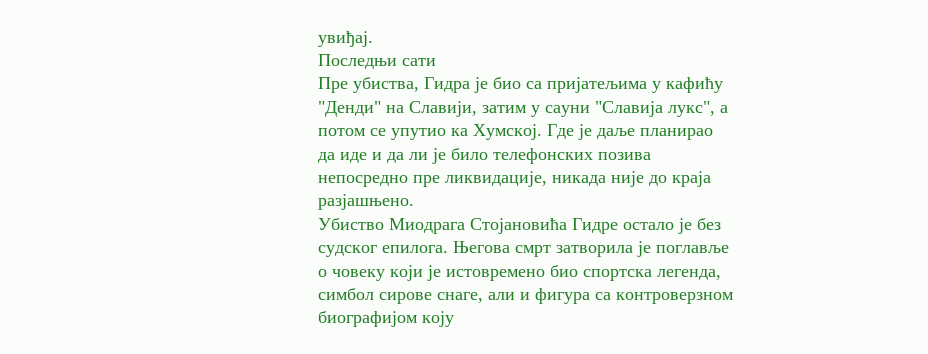увиђај.
Последњи сати
Пре убиства, Гидра је био са пријатељима у кафићу "Денди" на Славији, затим у сауни "Славија лукс", а потом се упутио ка Хумској. Где је даље планирао да иде и да ли је било телефонских позива непосредно пре ликвидације, никада није до краја разјашњено.
Убиство Миодрага Стојановића Гидре остало је без судског епилога. Његова смрт затворила је поглавље о човеку који је истовремено био спортска легенда, симбол сирове снаге, али и фигура са контроверзном биографијом коју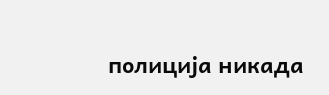полиција никада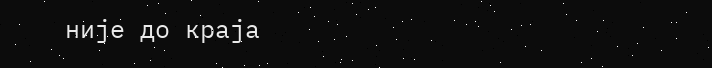није до краја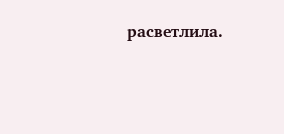расветлила.